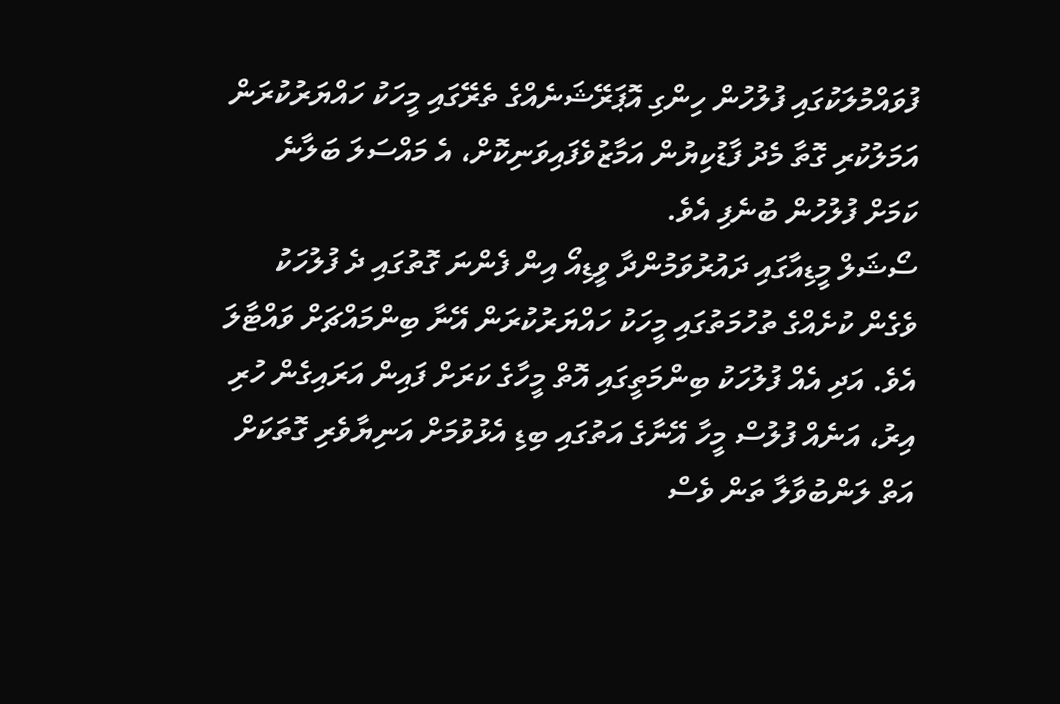ފުވައްމުލަކުގައި ފުލުހުން ހިންގި އޮޕަރޭޝަނެއްގެ ތެރޭގައި މީހަކު ހައްޔަރުކުރަން އަމަލުކުރި ގޮތާ މެދު ފާޑުކިޔުން އަމާޒުވެފައިވަނިކޮށް، އެ މައްސަލަ ބަލާނެ ކަމަށް ފުލުހުން ބުނެފި އެވެ.
ސޯޝަލް މީޑިއާގައި ދައުރުވަމުންދާ ވީޑިއޯ އިން ފެންނަ ގޮތުގައި ދެ ފުލުހަކު ވެގެން ކުށެއްގެ ތުހުމަތުގައި މީހަކު ހައްޔަރުކުރަން އޭނާ ބިންމައްޗަށް ވައްޓާލަ އެވެ. އަދި އެއް ފުލުހަކު ބިންމަތީގައި އޮތް މީހާގެ ކަރަށް ފައިން އަރައިގެން ހުރި އިރު، އަނެއް ފުލުސް މީހާ އޭނާގެ އަތުގައި ބިޑި އެޅުވުމަށް އަނިޔާވެރި ގޮތަކަށް އަތް ލަންބުވާލާ ތަން ވެސް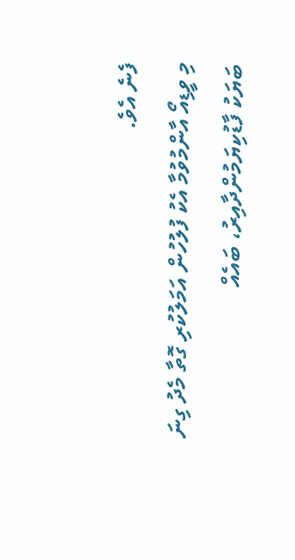ފެނެ އެވެ.
މި ވީޑިއޯ އާންމުވުމާ އެކު ފުލުހުން އަމަލުކުރި ގޮތާ މެދު ގިނަ ބަޔަކު ފާޑުކިޔަމުންދާއިރު، ބައެއް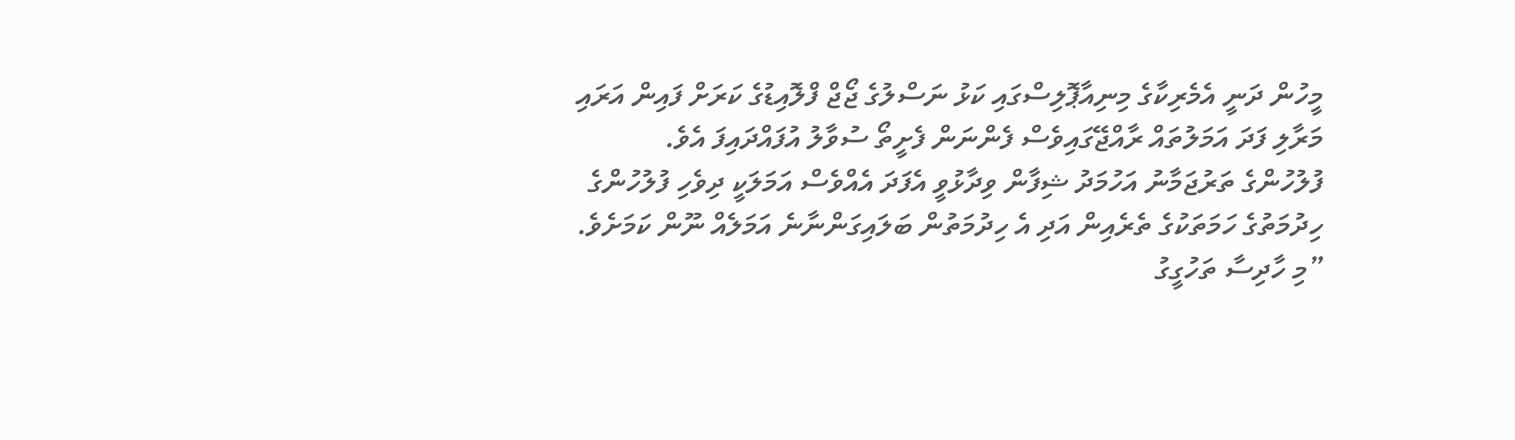މީހުން ދަނީ އެމެރިކާގެ މިނިއާޕޮލިސްގައި ކަޅު ނަސްލުގެ ޖޯޖް ފްލޮއިޑުގެ ކަރަށް ފައިން އަރައި މަރާލި ފަދަ އަމަލުތައް ރާއްޖޭގައިވެސް ފެންނަން ފެށީތޯ ސުވާލު އުފައްދައިފަ އެވެ.
ފުލުހުންގެ ތަރުޖަމާނު އަހުމަދު ޝިފާން ވިދާޅުވީ އެފަދަ އެއްވެސް އަމަލަކީ ދިވެހި ފުލުހުންގެ ހިދުމަތުގެ ހަމަތަކުގެ ތެރެއިން އަދި އެ ހިދުމަތުން ބަލައިގަންނާނެ އަމަލެއް ނޫން ކަމަށެވެ.
”މި ހާދިސާ ތަހުގީގު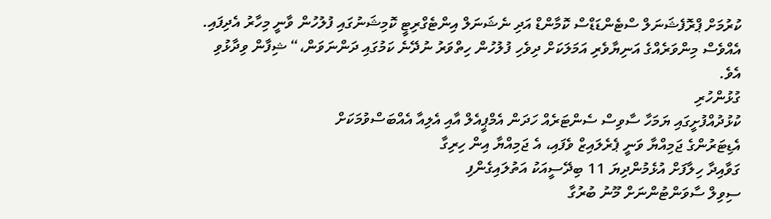ކުރުމަށް ޕްރޮފެޝަނަލް ސްޓެންޑަޑްސް ކޮމާންޑް އަދި ނެޝަނަލް އިންޓެގްރިޓީ ކޮމިޝަނުގައި ފުލުހުން ވާނީ މިހާރު އެދިފައި. އެއްވެސް މިންވަރެއްގެ އަނިޔާވެރި އަމަލަކަށް ދިވެހި ފުލުހުން ހިތްވަރު ނުދޭނެ ކަމުގައި ދަންނަވަން،“ ޝިފާން ވިދާޅުވި އެވެ.
ގުޅުންހުރި
ކުޅުދުއްފުށީގައި ޔަމަހާ ސާވިސް ސެންޓަރެއް ހަދަން އެމްޕީއެލް އާއި އެލިއާ އެއްބަސްވުމަކަށް
އެޑިޓަރުންގެ ޖަމިއްޔާ ވަނީ ޕެރެލައިޒް ވެފައި، އެ ޖަމިއްޔާ އިން ހިރިގާ
ގަވާއިދާ ހިލާފަށް އުޅެމުންދިޔަ 11 ބިދޭސީއަކު އަތުލައިގެންފި
ސިވިލް ސާވަންޓުންނަށް މޫނު ބުރުގާ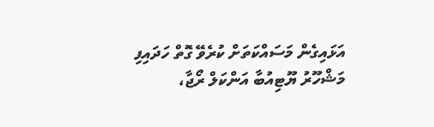އަޅައިގެން މަސައްކަތަށް ކުރެވޭ ގޮތް ހަދައިފި
މަޝްހޫރު ޔޫޓިއުބާ އަންކަލް ރޯޖާ،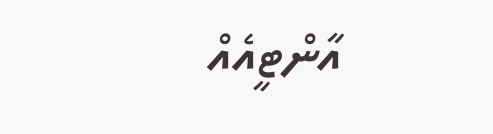އާންޓީއެއް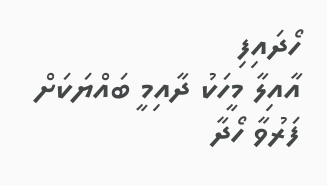ހޯދައިފި
އާއިލާ މީހަކު ދާއިމީ ބައްޔަކަށް ފަރުވާ ހޯދާ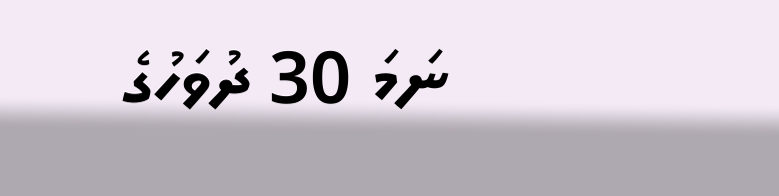ނަމަ 30 ދުވަހުގެ